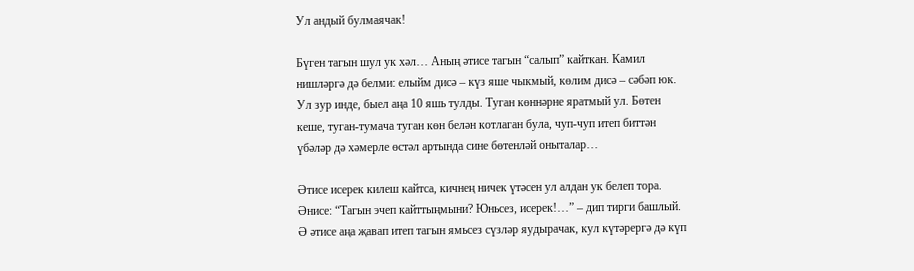Ул андый булмаячак!

Бүген тагын шул ук хәл… Аның әтисе тагын “салып” кайткан. Камил нишләргә дә белми: елыйм дисә – күз яше чыкмый, көлим дисә – сәбәп юк. Ул зур инде, быел аңа 10 яшь тулды. Туган көннәрне яратмый ул. Бөтен кеше, туган-тумача туган көн белән котлаган була, чуп-чуп итеп биттән үбәләр дә хәмерле өстәл артында сине бөтенләй оныталар…

Әтисе исерек килеш кайтса, кичнең ничек үтәсен ул алдан ук белеп тора. Әнисе: “Тагын эчеп кайттыңмыни? Юньсез, исерек!…” – дип тирги башлый. Ә әтисе аңа җавап итеп тагын ямьсез сүзләр яудырачак, кул күтәрергә дә күп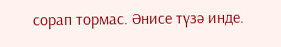сорап тормас. Әнисе түзә инде.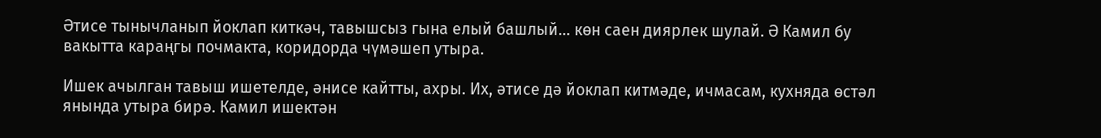Әтисе тынычланып йоклап киткәч, тавышсыз гына елый башлый… көн саен диярлек шулай. Ә Камил бу вакытта караңгы почмакта, коридорда чүмәшеп утыра.

Ишек ачылган тавыш ишетелде, әнисе кайтты, ахры. Их, әтисе дә йоклап китмәде, ичмасам, кухняда өстәл янында утыра бирә. Камил ишектән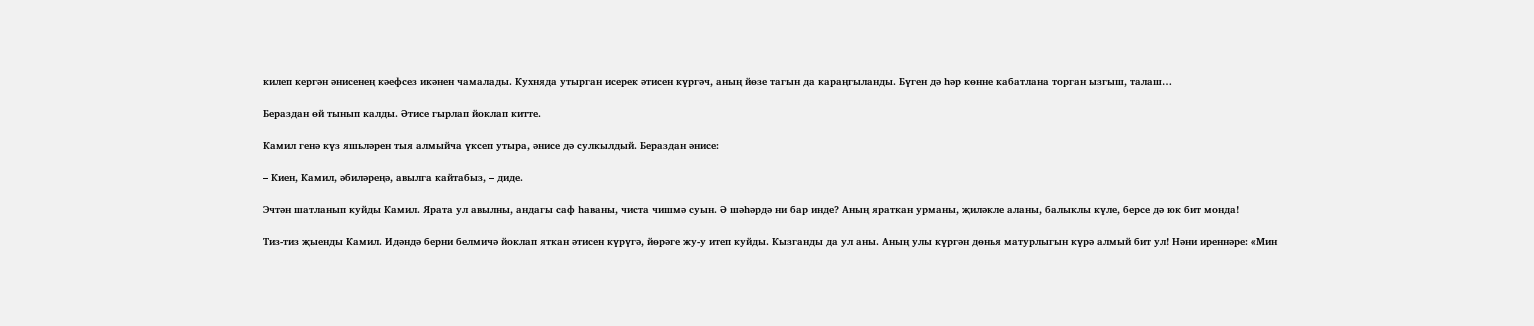килеп кергән әнисенең кәефсез икәнен чамалады. Кухняда утырган исерек әтисен күргәч, аның йөзе тагын да караңгыланды. Бүген дә һәр көнне кабатлана торган ызгыш, талаш…

Бераздан өй тынып калды. Әтисе гырлап йоклап китте.

Камил генә күз яшьләрен тыя алмыйча үксеп утыра, әнисе дә сулкылдый. Бераздан әнисе:

– Киен, Камил, әбиләреңә, авылга кайтабыз, – диде.

Эчтән шатланып куйды Камил. Ярата ул авылны, андагы саф һаваны, чиста чишмә суын. Ә шәһәрдә ни бар инде? Аның яраткан урманы, җиләкле аланы, балыклы күле, берсе дә юк бит монда!

Тиз-тиз җыенды Камил. Идәндә берни белмичә йоклап яткан әтисен күрүгә, йөрәге жу-у итеп куйды. Кызганды да ул аны. Аның улы күргән дөнья матурлыгын күрә алмый бит ул! Нәни иреннәре: «Мин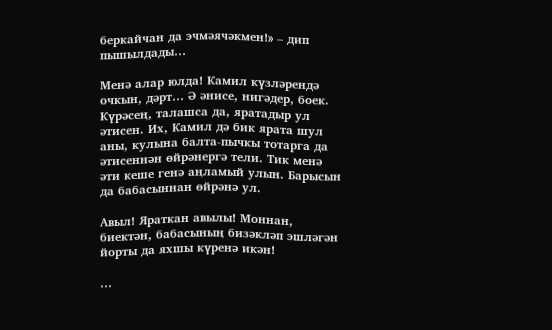беркайчан да эчмәячәкмен!» – дип пышылдады…

Менә алар юлда! Камил күзләрендә очкын, дәрт… Ә әнисе, нигәдер, боек. Күрәсең, талашса да, яратадыр ул әтисен. Их, Камил дә бик ярата шул аны, кулына балта-пычкы тотарга да әтисеннән өйрәнергә тели. Тик менә әти кеше генә аңламый улын. Барысын да бабасыннан өйрәнә ул.

Авыл! Яраткан авылы! Моннан, биектән, бабасының бизәкләп эшләгән йорты да яхшы күренә икән!

…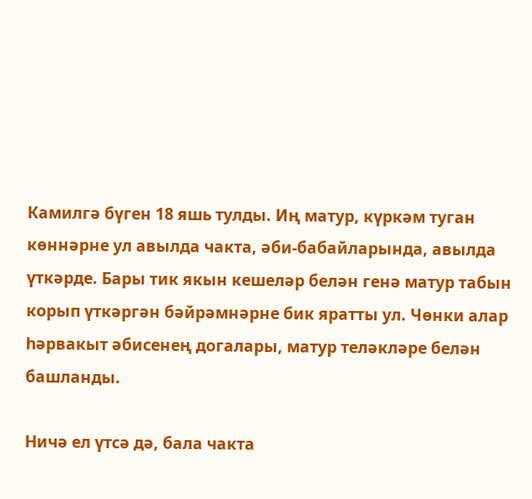Камилгә бүген 18 яшь тулды. Иң матур, күркәм туган көннәрне ул авылда чакта, әби-бабайларында, авылда үткәрде. Бары тик якын кешеләр белән генә матур табын корып үткәргән бәйрәмнәрне бик яратты ул. Чөнки алар һәрвакыт әбисенең догалары, матур теләкләре белән башланды.

Ничә ел үтсә дә, бала чакта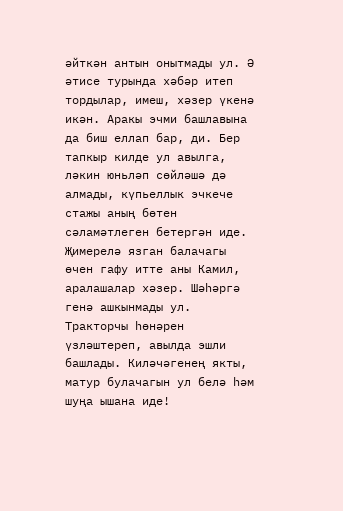әйткән антын онытмады ул. Ә әтисе турында хәбәр итеп тордылар, имеш, хәзер үкенә икән. Аракы эчми башлавына да биш еллап бар, ди. Бер тапкыр килде ул авылга, ләкин юньләп сөйләшә дә алмады, күпьеллык эчкече стажы аның бөтен сәламәтлеген бетергән иде. Җимерелә язган балачагы өчен гафу итте аны Камил, аралашалар хәзер. Шәһәргә генә ашкынмады ул. Тракторчы һөнәрен үзләштереп, авылда эшли башлады. Киләчәгенең якты, матур булачагын ул белә һәм шуңа ышана иде!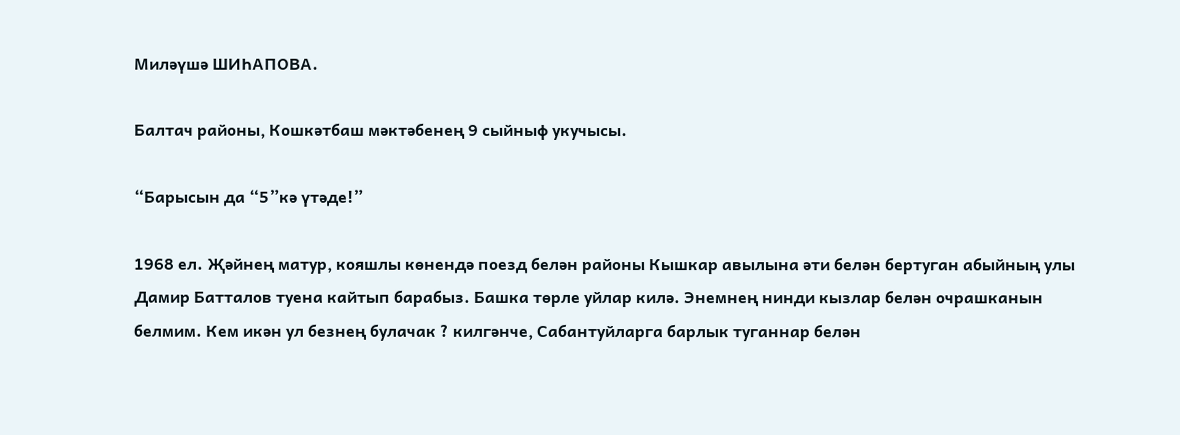Миләүшә ШИҺАПОВА.

Балтач районы, Кошкәтбаш мәктәбенең 9 сыйныф укучысы.

“Барысын да “5”кә үтәде!”

1968 ел. Җәйнең матур, кояшлы көнендә поезд белән районы Кышкар авылына әти белән бертуган абыйның улы Дамир Батталов туена кайтып барабыз. Башка төрле уйлар килә. Энемнең нинди кызлар белән очрашканын белмим. Кем икән ул безнең булачак ? килгәнче, Сабантуйларга барлык туганнар белән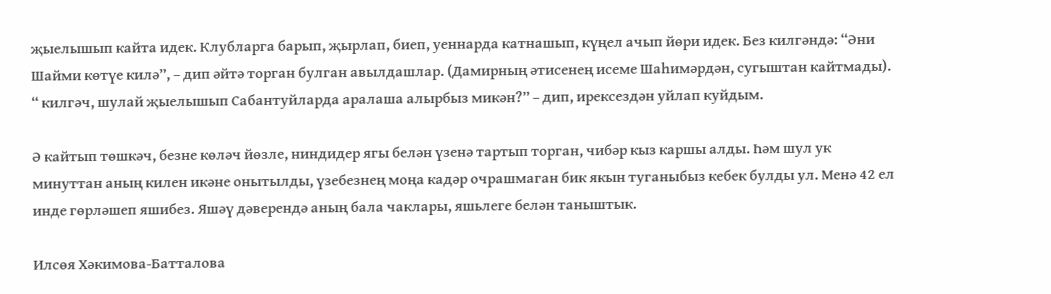җыелышып кайта идек. Клубларга барып, җырлап, биеп, уеннарда катнашып, күңел ачып йөри идек. Без килгәндә: “Әни Шайми көтүе килә”, – дип әйтә торган булган авылдашлар. (Дамирның әтисенең исеме Шаһимәрдән, сугыштан кайтмады). “ килгәч, шулай җыелышып Сабантуйларда аралаша алырбыз микән?” – дип, ирексездән уйлап куйдым.

Ә кайтып төшкәч, безне көләч йөзле, ниндидер ягы белән үзенә тартып торган, чибәр кыз каршы алды. Һәм шул ук минуттан аның килен икәне онытылды, үзебезнең моңа кадәр очрашмаган бик якын туганыбыз кебек булды ул. Менә 42 ел инде гөрләшеп яшибез. Яшәү дәверендә аның бала чаклары, яшьлеге белән таныштык.

Илсөя Хәкимова-Батталова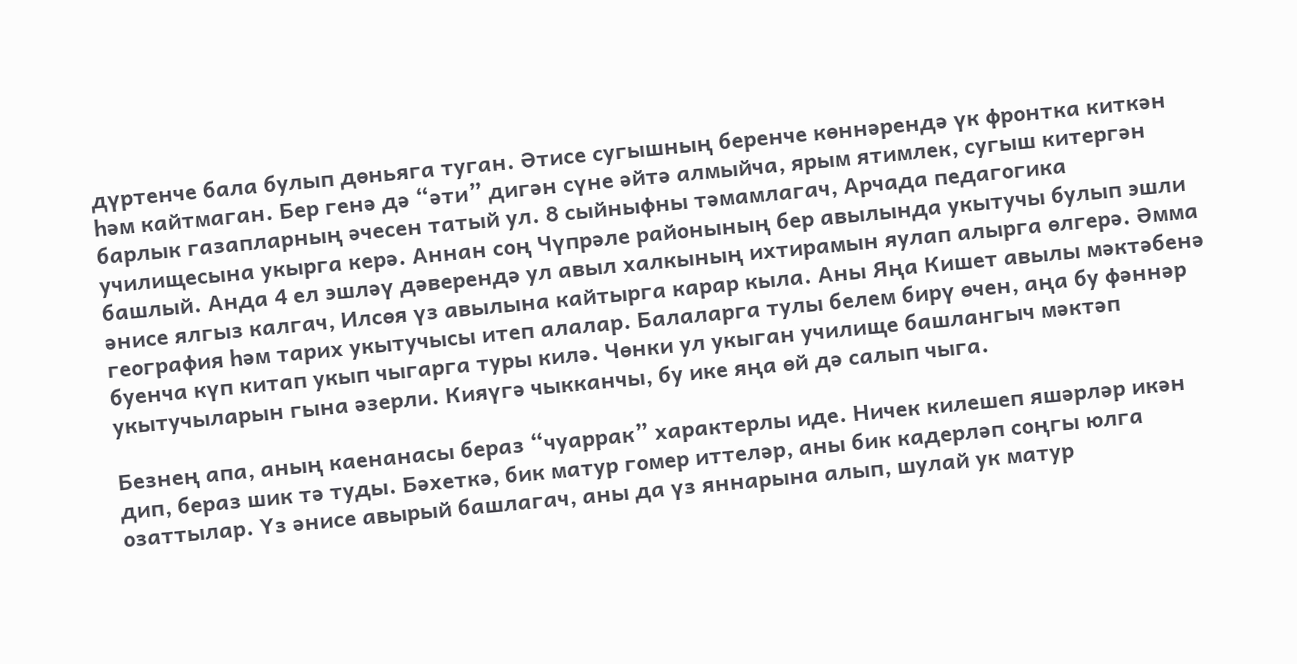дүртенче бала булып дөньяга туган. Әтисе сугышның беренче көннәрендә үк фронтка киткән һәм кайтмаган. Бер генә дә “әти” дигән сүне әйтә алмыйча, ярым ятимлек, сугыш китергән барлык газапларның әчесен татый ул. 8 сыйныфны тәмамлагач, Арчада педагогика училищесына укырга керә. Аннан соң Чүпрәле районының бер авылында укытучы булып эшли башлый. Анда 4 ел эшләү дәверендә ул авыл халкының ихтирамын яулап алырга өлгерә. Әмма әнисе ялгыз калгач, Илсөя үз авылына кайтырга карар кыла. Аны Яңа Кишет авылы мәктәбенә география һәм тарих укытучысы итеп алалар. Балаларга тулы белем бирү өчен, аңа бу фәннәр буенча күп китап укып чыгарга туры килә. Чөнки ул укыган училище башлангыч мәктәп укытучыларын гына әзерли. Кияүгә чыкканчы, бу ике яңа өй дә салып чыга.

Безнең апа, аның каенанасы бераз “чуаррак” характерлы иде. Ничек килешеп яшәрләр икән дип, бераз шик тә туды. Бәхеткә, бик матур гомер иттеләр, аны бик кадерләп соңгы юлга озаттылар. Үз әнисе авырый башлагач, аны да үз яннарына алып, шулай ук матур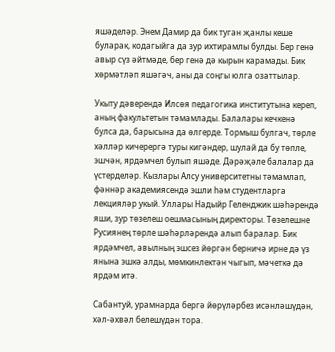яшәделәр. Энем Дамир да бик туган җанлы кеше буларак, кодагыйга да зур ихтирамлы булды. Бер генә авыр сүз әйтмәде, бер генә дә кырын карамады. Бик хөрмәтләп яшәгәч, аны да соңгы юлга озаттылар.

Укыту дәверендә Илсөя педагогика институтына кереп, аның факультетын тәмамлады. Балалары кечкенә булса да, барысына да өлгерде. Тормыш булгач, төрле хәлләр кичерергә туры кигәндер, шулай да бу төпле, эшчән, ярдәмчел булып яшәде. Дәрәҗәле балалар да үстерделәр. Кызлары Алсу университетны тәмамлап, фәннәр академиясендә эшли һәм студентларга лекцияләр укый. Уллары Надыйр Геленджик шәһәрендә яши, зур төзелеш оешмасының директоры. Төзелешне Русиянең төрле шәһәрләрендә алып баралар. Бик ярдәмчел, авылның эшсез йөргән берничә ирне дә үз янына эшкә алды, мөмкинлектән чыгып, мәчеткә дә ярдәм итә.

Сабантуй, урамнарда бергә йөрүләрбез исәнләшүдән, хәл-әхвәл белешүдән тора.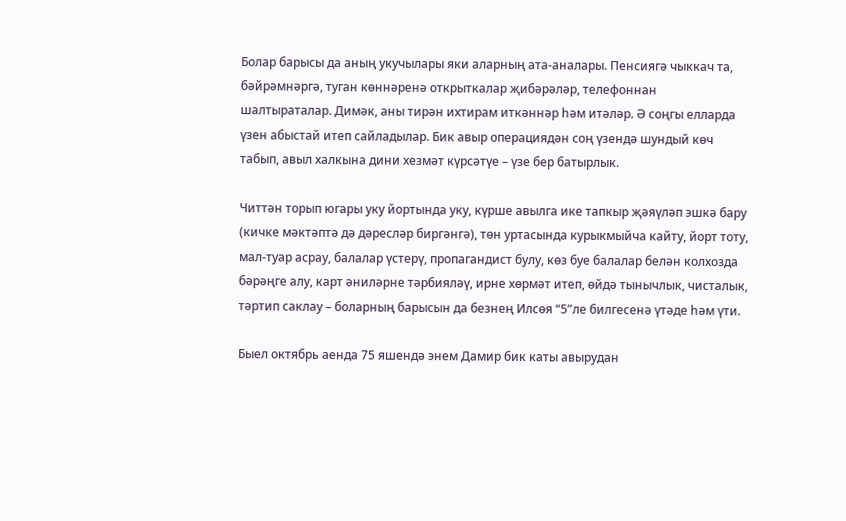Болар барысы да аның укучылары яки аларның ата-аналары. Пенсиягә чыккач та, бәйрәмнәргә, туган көннәренә открыткалар җибәрәләр, телефоннан шалтыраталар. Димәк, аны тирән ихтирам иткәннәр һәм итәләр. Ә соңгы елларда үзен абыстай итеп сайладылар. Бик авыр операциядән соң үзендә шундый көч табып, авыл халкына дини хезмәт күрсәтүе – үзе бер батырлык.

Читтән торып югары уку йортында уку, күрше авылга ике тапкыр җәяүләп эшкә бару (кичке мәктәптә дә дәресләр биргәнгә), төн уртасында курыкмыйча кайту, йорт тоту, мал-туар асрау, балалар үстерү, пропагандист булу, көз буе балалар белән колхозда бәрәңге алу, карт әниләрне тәрбияләү, ирне хөрмәт итеп, өйдә тынычлык, чисталык, тәртип саклау – боларның барысын да безнең Илсөя “5”ле билгесенә үтәде һәм үти.

Быел октябрь аенда 75 яшендә энем Дамир бик каты авырудан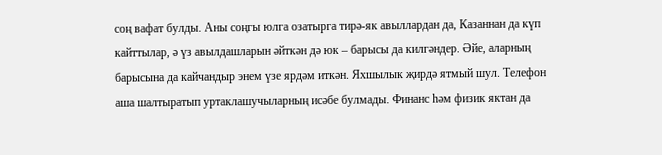соң вафат булды. Аны соңгы юлга озатырга тирә-як авыллардан да, Казаннан да күп кайттылар, ә үз авылдашларын әйткән дә юк – барысы да килгәндер. Әйе, аларның барысына да кайчандыр энем үзе ярдәм иткән. Яхшылык җирдә ятмый шул. Телефон аша шалтыратып уртаклашучыларның исәбе булмады. Финанс һәм физик яктан да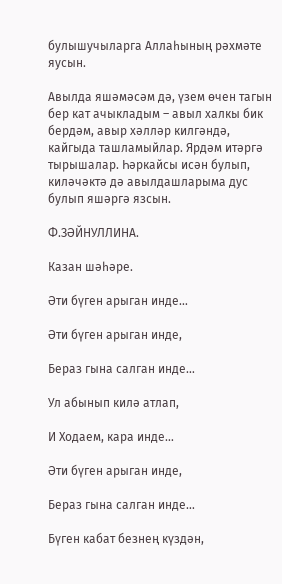булышучыларга Аллаһының рәхмәте яусын.

Авылда яшәмәсәм дә, үзем өчен тагын бер кат ачыкладым – авыл халкы бик бердәм, авыр хәлләр килгәндә, кайгыда ташламыйлар. Ярдәм итәргә тырышалар. Һәркайсы исән булып, киләчәктә дә авылдашларыма дус булып яшәргә язсын.

Ф.ЗӘЙНУЛЛИНА.

Казан шәһәре.

Әти бүген арыган инде…

Әти бүген арыган инде,

Бераз гына салган инде…

Ул абынып килә атлап,

И Ходаем, кара инде…

Әти бүген арыган инде,

Бераз гына салган инде…

Бүген кабат безнең күздән,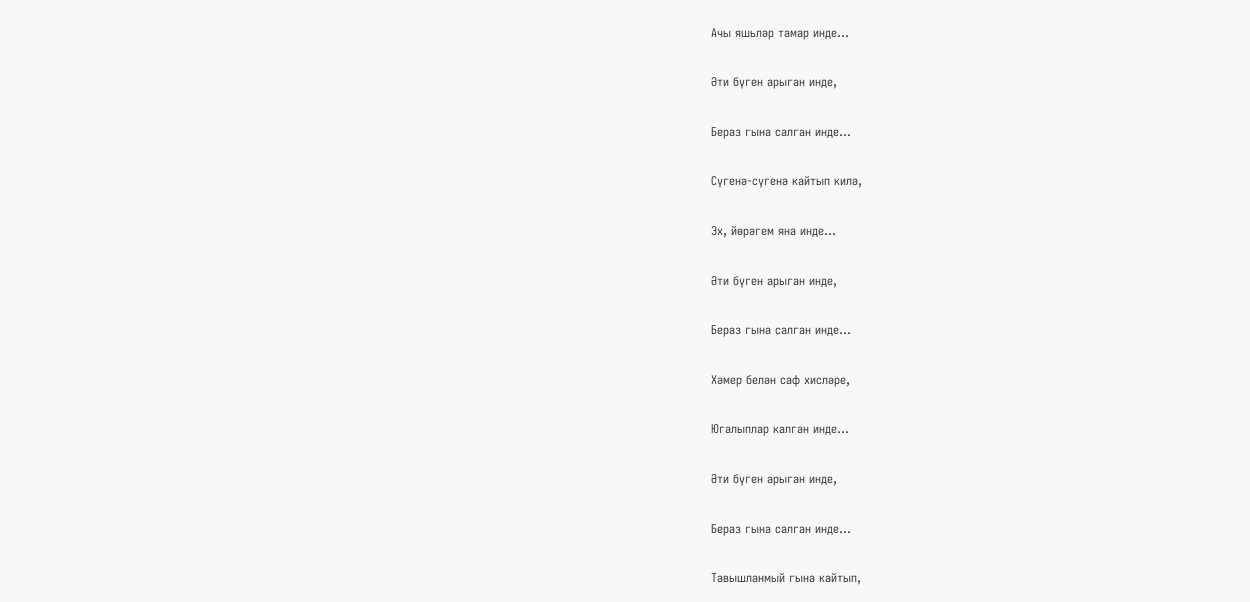Ачы яшьләр тамар инде…

Әти бүген арыган инде,

Бераз гына салган инде…

Сүгенә-сүгенә кайтып килә,

Эх, йөрәгем яна инде…

Әти бүген арыган инде,

Бераз гына салган инде…

Хәмер белән саф хисләре,

Югалыплар калган инде…

Әти бүген арыган инде,

Бераз гына салган инде…

Тавышланмый гына кайтып,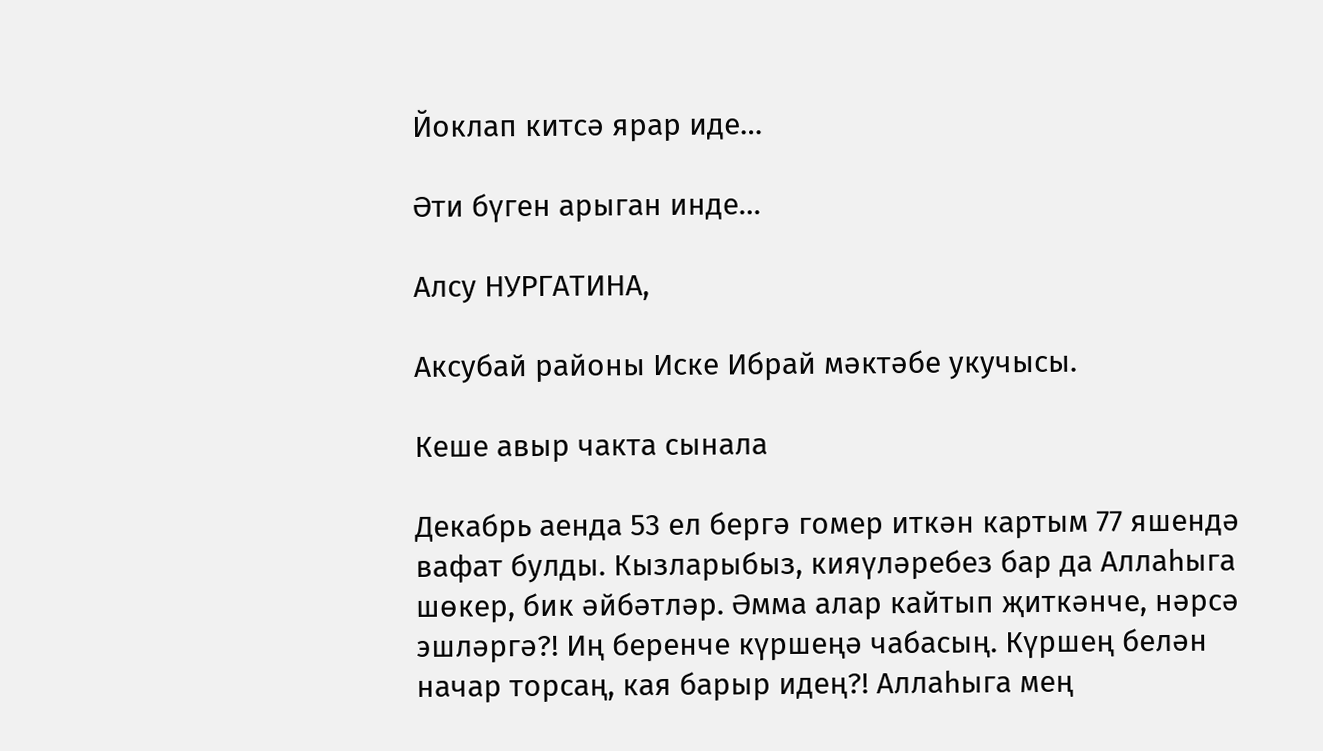Йоклап китсә ярар иде…

Әти бүген арыган инде…

Алсу НУРГАТИНА,

Аксубай районы Иске Ибрай мәктәбе укучысы.

Кеше авыр чакта сынала

Декабрь аенда 53 ел бергә гомер иткән картым 77 яшендә вафат булды. Кызларыбыз, кияүләребез бар да Аллаһыга шөкер, бик әйбәтләр. Әмма алар кайтып җиткәнче, нәрсә эшләргә?! Иң беренче күршеңә чабасың. Күршең белән начар торсаң, кая барыр идең?! Аллаһыга мең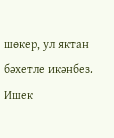шөкер, ул яктан бәхетле икәнбез. Ишек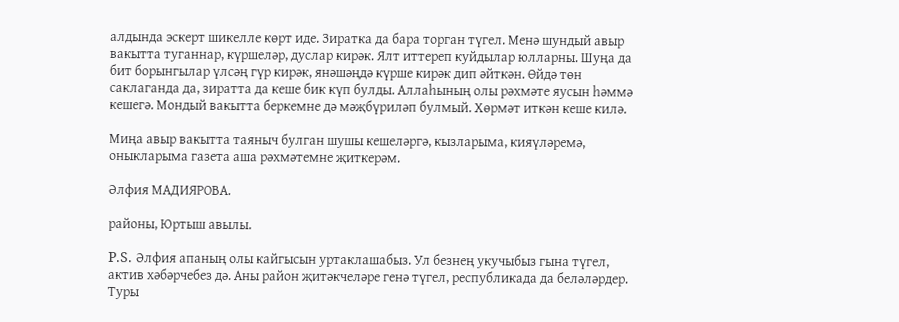алдында эскерт шикелле көрт иде. Зиратка да бара торган түгел. Менә шундый авыр вакытта туганнар, күршеләр, дуслар кирәк. Ялт иттереп куйдылар юлларны. Шуңа да бит борынгылар үлсәң гүр кирәк, янәшәңдә күрше кирәк дип әйткән. Өйдә төн саклаганда да, зиратта да кеше бик күп булды. Аллаһының олы рәхмәте яусын һәммә кешегә. Мондый вакытта беркемне дә мәҗбүриләп булмый. Хөрмәт иткән кеше килә.

Миңа авыр вакытта таяныч булган шушы кешеләргә, кызларыма, кияүләремә, оныкларыма газета аша рәхмәтемне җиткерәм.

Әлфия МАДИЯРОВА.

районы, Юртыш авылы.

P.S. Әлфия апаның олы кайгысын уртаклашабыз. Ул безнең укучыбыз гына түгел, актив хәбәрчебез дә. Аны район җитәкчеләре генә түгел, республикада да беләләрдер. Туры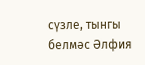сүзле, тынгы белмәс Әлфия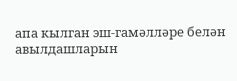апа кылган эш-гамәлләре белән авылдашларын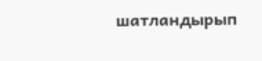шатландырып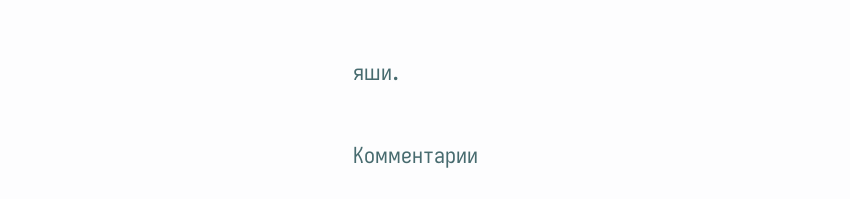яши.

Комментарии